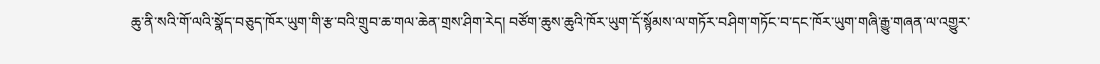ཆུ་ནི་སའི་གོ་ལའི་སྣོད་བཅུད་ཁོར་ཡུག་གི་རྩ་བའི་གྲུབ་ཆ་གལ་ཆེན་གྲས་ཤིག་རེད། བཙོག་ཆུས་ཆུའི་ཁོར་ཡུག་དོ་སྙོམས་ལ་གཏོར་བཤིག་གཏོང་བ་དང་ཁོར་ཡུག་གཞི་རྒྱུ་གཞན་ལ་འགྱུར་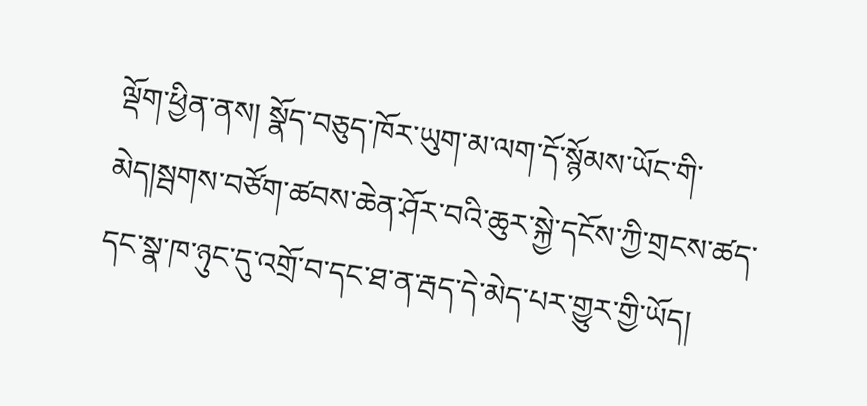ལྡོག་ཕྱིན་ནས། སྣོད་བཅུད་ཁོར་ཡུག་མ་ལག་དོ་སྙོམས་ཡོང་གི་མེད།སྦགས་བཙོག་ཚབས་ཆེན་ཤོར་བའི་ཆུར་སྐྱེ་དངོས་ཀྱི་གྲངས་ཚད་དང་སྣ་ཁ་ཉུང་དུ་འགྲོ་བ་དང་ཐ་ན་རྦད་དེ་མེད་པར་གྱུར་གྱི་ཡོད།